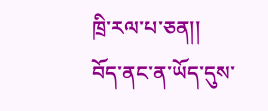ཁྲི་རལ་པ་ཅན།།
བོད་ནང་ན་ཡོད་དུས་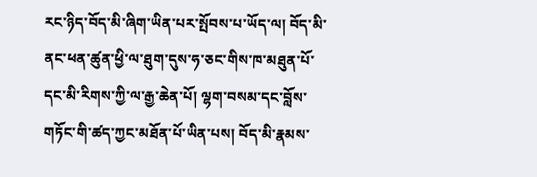རང་ཉིད་བོད་མི་ཞིག་ཡིན་པར་སྤོབས་པ་ཡོད་ལ། བོད་མི་ནང་ཕན་ཚུན་ཕྱི་ལ་ཐུག་དུས་ཧ་ཅང་གིས་ཁ་མཐུན་པོ་དང་མི་རིགས་ཀྱི་ལ་རྒྱ་ཆེན་པོ། ལྷག་བསམ་དང་བློས་གཏོང་གི་ཚད་ཀྱང་མཐོན་པོ་ཡིན་པས། བོད་མི་རྣམས་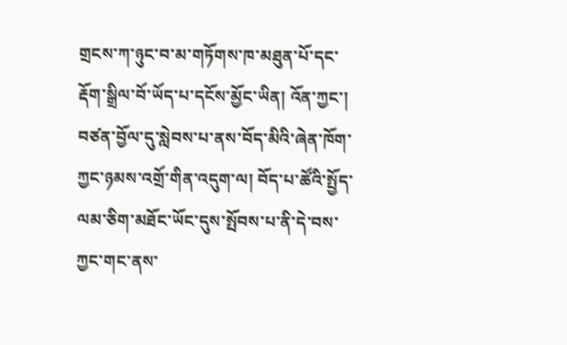གྲངས་ཀ་ཉུང་བ་མ་གཏོགས་ཁ་མཐུན་པོ་དང་རྡོག་སྒྲིལ་བོ་ཡོད་པ་དངོས་མྱོང་ཡིན། འོན་ཀྱང་། བཙན་བྱོལ་དུ་སླེབས་པ་ནས་བོད་མིའི་ཞེན་ཁོག་ཀྱང་ཉམས་འགྲོ་གིན་འདུག་ལ། བོད་པ་ཚོའི་སྤྱོད་ལམ་ཅིག་མཐོང་ཡོང་དུས་སྤོབས་པ་ནི་དེ་བས་ཀྱང་གང་ནས་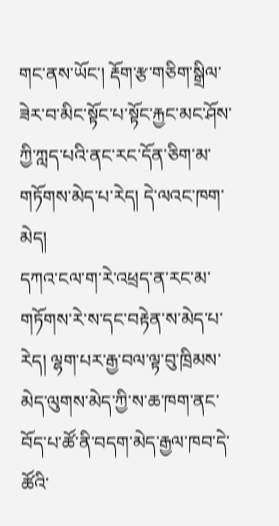གང་ནས་ཡོང་། རྡོག་རྩ་གཅིག་སྒྲིལ་ཟེར་བ་མིང་སྟོང་པ་སྟོང་རྐྱང་མང་ཤོས་ཀྱི་ཀླད་པའི་ནང་རང་དོན་ཅིག་མ་གཏོགས་མེད་པ་རེད། དེ་ལའང་ཁག་མེད།
དཀའ་ངལ་ག་རེ་འཕྲད་ན་རང་མ་གཏོགས་རེ་ས་དང་བརྟེན་ས་མེད་པ་རེད། ལྷག་པར་རྒྱ་བལ་ལྟ་བུ་ཁྲིམས་མེད་ལུགས་མེད་ཀྱི་ས་ཆ་ཁག་ནང་བོད་པ་ཚོ་ནི་བདག་མེད་རྒྱལ་ཁབ་དེ་ཚོའི་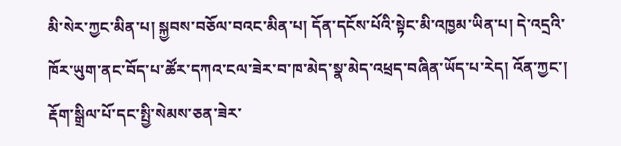མི་སེར་ཀྱང་མིན་པ། སྐྱབས་བཅོལ་བའང་མིན་པ། དོན་དངོས་པོའི་སྟེང་མི་འཁྱམ་ཡིན་པ། དེ་འདྲའི་ཁོར་ཡུག་ནང་བོད་པ་ཚོར་དཀའ་ངལ་ཟེར་བ་ཁ་མེད་སྣ་མེད་འཕྲད་བཞིན་ཡོད་པ་རེད། འོན་ཀྱང་། རྡོག་སྒྲིལ་པོ་དང་སྤྱི་སེམས་ཅན་ཟེར་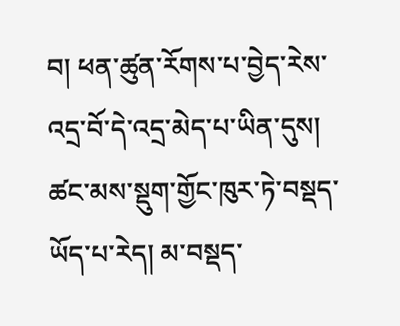བ། ཕན་ཚུན་རོགས་པ་བྱེད་རེས་འདྲ་བོ་དེ་འདྲ་མེད་པ་ཡིན་དུས། ཚང་མས་སྡུག་གྱོང་ཁུར་ཏེ་བསྡད་ཡོད་པ་རེད། མ་བསྡད་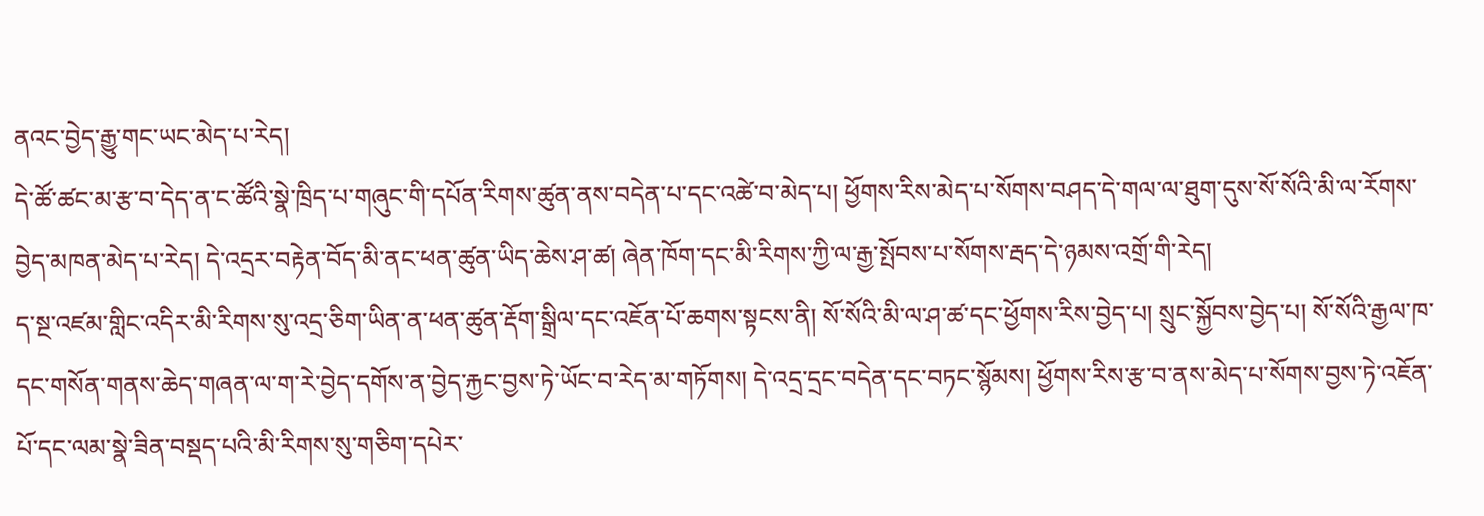ནའང་བྱེད་རྒྱུ་གང་ཡང་མེད་པ་རེད།
དེ་ཚོ་ཚང་མ་རྩ་བ་དེད་ན་ང་ཚོའི་སྣེ་ཁྲིད་པ་གཞུང་གི་དཔོན་རིགས་ཚུན་ནས་བདེན་པ་དང་འཚེ་བ་མེད་པ། ཕྱོགས་རིས་མེད་པ་སོགས་བཤད་དེ་གལ་ལ་ཐུག་དུས་སོ་སོའི་མི་ལ་རོགས་བྱེད་མཁན་མེད་པ་རེད། དེ་འདྲར་བརྟེན་བོད་མི་ནང་ཕན་ཚུན་ཡིད་ཆེས་ཤ་ཚ། ཞེན་ཁོག་དང་མི་རིགས་ཀྱི་ལ་རྒྱ་སྤོབས་པ་སོགས་རྦད་དེ་ཉམས་འགྲོ་གི་རེད།
ད་སྔ་འཛམ་གླིང་འདིར་མི་རིགས་སུ་འདྲ་ཅིག་ཡིན་ན་ཕན་ཚུན་རྡོག་སྒྲིལ་དང་འཇོན་པོ་ཆགས་སྟངས་ནི། སོ་སོའི་མི་ལ་ཤ་ཚ་དང་ཕྱོགས་རིས་བྱེད་པ། སྲུང་སྐྱོབས་བྱེད་པ། སོ་སོའི་རྒྱལ་ཁ་དང་གསོན་གནས་ཆེད་གཞན་ལ་ག་རེ་བྱེད་དགོས་ན་བྱེད་རྐྱང་བྱས་ཏེ་ཡོང་བ་རེད་མ་གཏོགས། དེ་འདྲ་དྲང་བདེན་དང་བཏང་སྙོམས། ཕྱོགས་རིས་རྩ་བ་ནས་མེད་པ་སོགས་བྱས་ཏེ་འཇོན་པོ་དང་ལམ་སྣེ་ཟིན་བསྡད་པའི་མི་རིགས་སུ་གཅིག་དཔེར་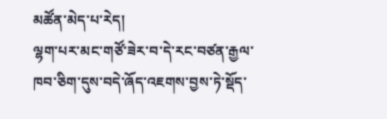མཚོན་མེད་པ་རེད།
ལྷག་པར་མང་གཙོ་ཟེར་བ་དེ་རང་བཙན་རྒྱལ་ཁབ་ཅིག་དུས་བདེ་ཞོད་འཇགས་བྱས་ཏེ་སྡོད་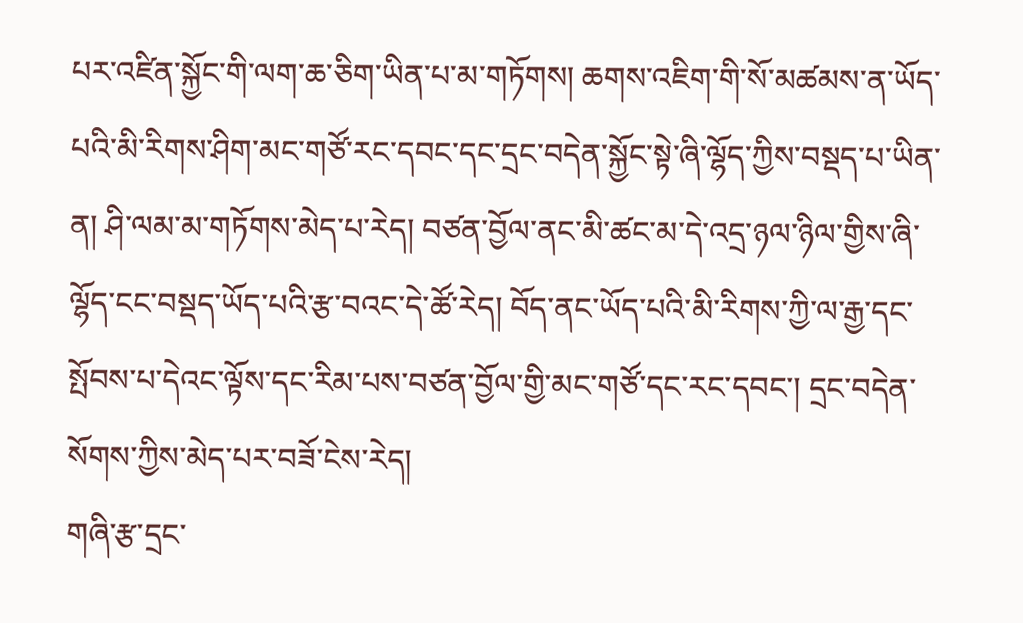པར་འཛིན་སྐྱོང་གི་ལག་ཆ་ཅིག་ཡིན་པ་མ་གཏོགས། ཆགས་འཇིག་གི་སོ་མཚམས་ན་ཡོད་པའི་མི་རིགས་ཤིག་མང་གཙོ་རང་དབང་དང་དྲང་བདེན་སྐྱོང་སྟེ་ཞི་ལྷོད་ཀྱིས་བསྡད་པ་ཡིན་ན། ཤི་ལམ་མ་གཏོགས་མེད་པ་རེད། བཙན་བྱོལ་ནང་མི་ཚང་མ་དེ་འདྲ་ཉལ་ཉིལ་གྱིས་ཞི་ལྷོད་ངང་བསྡད་ཡོད་པའི་རྩ་བའང་དེ་ཚོ་རེད། བོད་ནང་ཡོད་པའི་མི་རིགས་ཀྱི་ལ་རྒྱ་དང་སྤོབས་པ་དེའང་ལྟོས་དང་རིམ་པས་བཙན་བྱོལ་གྱི་མང་གཙོ་དང་རང་དབང་། དྲང་བདེན་སོགས་ཀྱིས་མེད་པར་བཟོ་ངེས་རེད།
གཞི་རྩ་དྲང་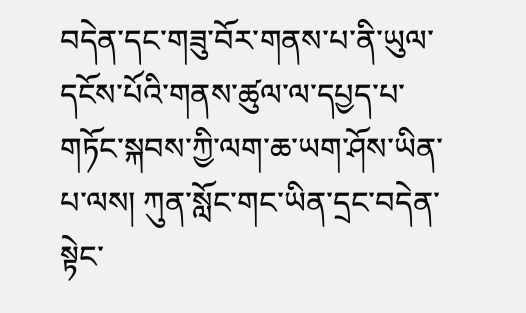བདེན་དང་གཟུ་བོར་གནས་པ་ནི་ཡུལ་དངོས་པོའི་གནས་ཚུལ་ལ་དཔྱད་པ་གཏོང་སྐབས་ཀྱི་ལག་ཆ་ཡག་ཤོས་ཡིན་པ་ལས། ཀུན་སློང་གང་ཡིན་དྲང་བདེན་སྟེང་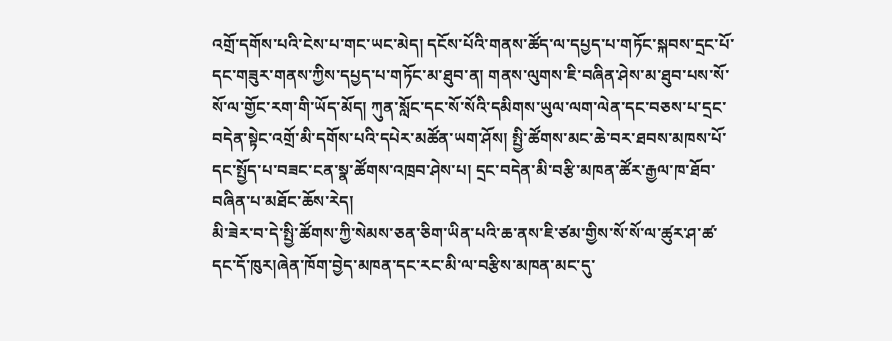འགྲོ་དགོས་པའི་ངེས་པ་གང་ཡང་མེད། དངོས་པོའི་གནས་ཚོད་ལ་དཔྱད་པ་གཏོང་སྐབས་དྲང་པོ་དང་གཟུར་གནས་ཀྱིས་དཔྱད་པ་གཏོང་མ་ཐུབ་ན། གནས་ལུགས་ཇི་བཞིན་ཤེས་མ་ཐུབ་པས་སོ་སོ་ལ་གྱོང་རག་གི་ཡོད་མོད། ཀུན་སློང་དང་སོ་སོའི་དམིགས་ཡུལ་ལག་ལེན་དང་བཅས་པ་དྲང་བདེན་སྟེང་འགྲོ་མི་དགོས་པའི་དཔེར་མཚོན་ཡག་ཤོས། སྤྱི་ཚོགས་མང་ཆེ་བར་ཐབས་མཁས་པོ་དང་སྤྱོད་པ་བཟང་ངན་སྣ་ཚོགས་འཁྲབ་ཤེས་པ། དྲང་བདེན་མི་བརྩི་མཁན་ཚོར་རྒྱལ་ཁ་ཐོབ་བཞིན་པ་མཐོང་ཆོས་རེད།
མི་ཟེར་བ་དེ་སྤྱི་ཚོགས་ཀྱི་སེམས་ཅན་ཅིག་ཡིན་པའི་ཆ་ནས་ཇི་ཙམ་གྱིས་སོ་སོ་ལ་ཚུར་ཤ་ཚ་དང་དོ་ཁུར།ཞེན་ཁོག་བྱེད་མཁན་དང་རང་མི་ལ་བརྩིས་མཁན་མང་དུ་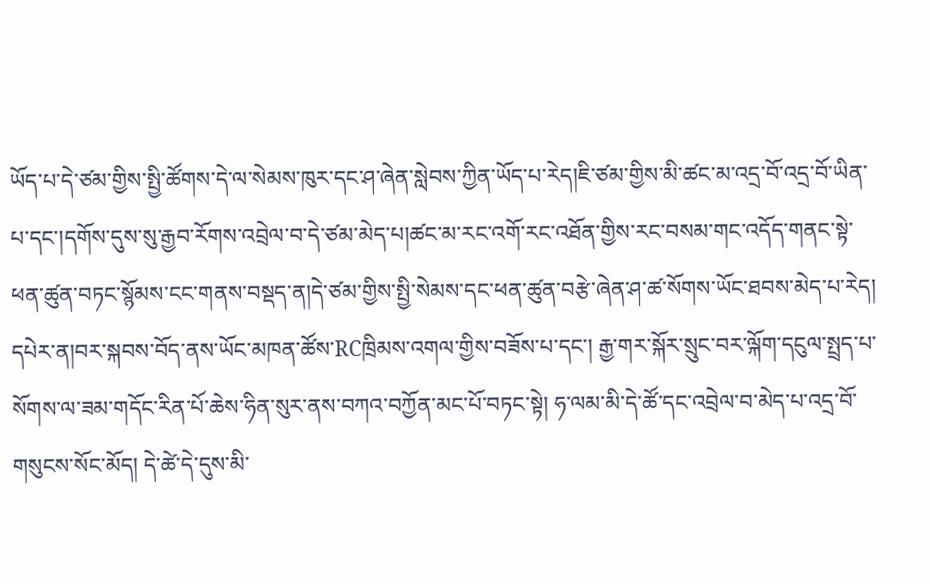ཡོད་པ་དེ་ཙམ་གྱིས་སྤྱི་ཚོགས་དེ་ལ་སེམས་ཁུར་དང་ཤ་ཞེན་སླེབས་ཀྱིན་ཡོད་པ་རེད།ཇི་ཙམ་གྱིས་མི་ཚང་མ་འདྲ་བོ་འདྲ་བོ་ཡིན་པ་དང་།དགོས་དུས་སུ་རྒྱབ་རོགས་འབྲེལ་བ་དེ་ཙམ་མེད་པ།ཚང་མ་རང་འགོ་རང་འཐོན་གྱིས་རང་བསམ་གང་འདོད་གནང་སྟེ་ཕན་ཚུན་བཏང་སྙོམས་ངང་གནས་བསྡད་ན།དེ་ཙམ་གྱིས་སྤྱི་སེམས་དང་ཕན་ཚུན་བརྩེ་ཞེན་ཤ་ཚ་སོགས་ཡོང་ཐབས་མེད་པ་རེད།
དཔེར་ན།བར་སྐབས་བོད་ནས་ཡོང་མཁན་ཚོས་RCཁྲིམས་འགལ་གྱིས་བཟོས་པ་དང་། རྒྱ་གར་སྐོར་སྲུང་བར་ལྐོག་དངུལ་སྤྲད་པ་སོགས་ལ་ཟམ་གདོང་རིན་པོ་ཆེས་ཧིན་སུར་ནས་བཀའ་བཀྱོན་མང་པོ་བཏང་སྟེ། ཧ་ལམ་མི་དེ་ཚོ་དང་འབྲེལ་བ་མེད་པ་འདྲ་བོ་གསུངས་སོང་མོད། དེ་ཚེ་དེ་དུས་མི་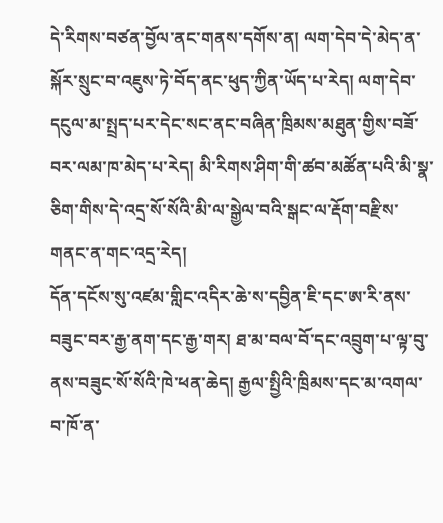དེ་རིགས་བཙན་བྱོལ་ནང་གནས་དགོས་ན། ལག་དེབ་དེ་མེད་ན་སྐོར་སྲུང་བ་འཇུས་ཏེ་བོད་ནང་ཕུད་ཀྱིན་ཡོད་པ་རེད། ལག་དེབ་དངུལ་མ་སྤྲད་པར་དེང་སང་ནང་བཞིན་ཁྲིམས་མཐུན་གྱིས་བཟོ་བར་ལམ་ཁ་མེད་པ་རེད། མི་རིགས་ཤིག་གི་ཚབ་མཚོན་པའི་མི་སྣ་ཅིག་གིས་དེ་འདྲ་སོ་སོའི་མི་ལ་སྒྱེལ་བའི་སྒང་ལ་རྡོག་བརྫིས་གནང་ན་གང་འདྲ་རེད།
དོན་དངོས་སུ་འཛམ་གླིང་འདིར་ཆེ་ས་དབྱིན་ཇི་དང་ཨ་རི་ནས་བཟུང་བར་རྒྱ་ནག་དང་རྒྱ་གར། ཐ་མ་བལ་བོ་དང་འབྲུག་པ་ལྟ་བུ་ནས་བཟུང་སོ་སོའི་ཁེ་ཕན་ཆེད། རྒྱལ་སྤྱིའི་ཁྲིམས་དང་མ་འགལ་བ་ཁོ་ན་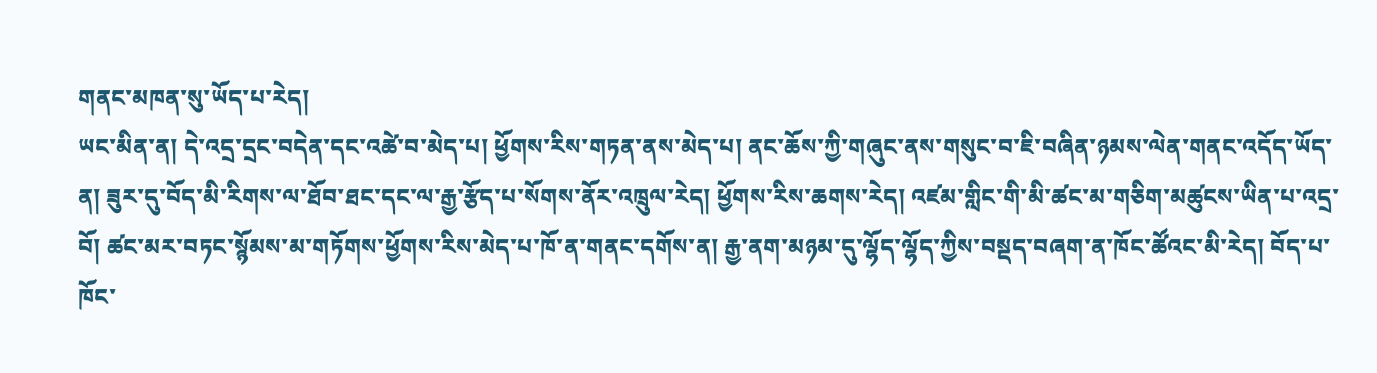གནང་མཁན་སུ་ཡོད་པ་རེད།
ཡང་མིན་ན། དེ་འདྲ་དྲང་བདེན་དང་འཚེ་བ་མེད་པ། ཕྱོགས་རིས་གཏན་ནས་མེད་པ། ནང་ཆོས་ཀྱི་གཞུང་ནས་གསུང་བ་ཇི་བཞིན་ཉམས་ལེན་གནང་འདོད་ཡོད་ན། ཟུར་དུ་བོད་མི་རིགས་ལ་ཐོབ་ཐང་དང་ལ་རྒྱ་རྩོད་པ་སོགས་ནོར་འཁྲུལ་རེད། ཕྱོགས་རིས་ཆགས་རེད། འཛམ་གླིང་གི་མི་ཚང་མ་གཅིག་མཚུངས་ཡིན་པ་འདྲ་བོ། ཚང་མར་བཏང་སྙོམས་མ་གཏོགས་ཕྱོགས་རིས་མེད་པ་ཁོ་ན་གནང་དགོས་ན། རྒྱ་ནག་མཉམ་དུ་ལྷོད་ལྷོད་ཀྱིས་བསྡད་བཞག་ན་ཁོང་ཚོའང་མི་རེད། བོད་པ་ཁོང་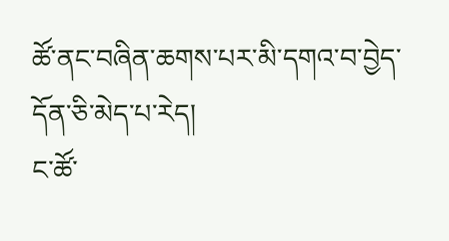ཚོ་ནང་བཞིན་ཆགས་པར་མི་དགའ་བ་བྱེད་དོན་ཅི་མེད་པ་རེད།
ང་ཚོ་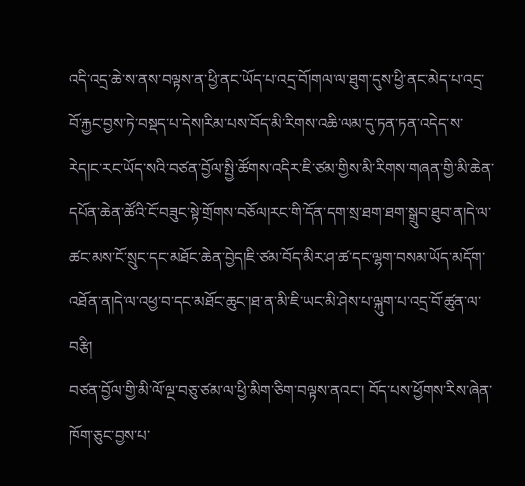འདི་འདྲ་ཆེ་ས་ནས་བལྟས་ན་ཕྱི་ནང་ཡོད་པ་འདྲ་བོ།གལ་ལ་ཐུག་དུས་ཕྱི་ནང་མེད་པ་འདྲ་བོ་རྐྱང་བྱས་ཏེ་བསྡད་པ་དེས།རིམ་པས་བོད་མི་རིགས་འཆི་ལམ་དུ་ཏན་ཏན་འདེད་ས་རེད།ང་རང་ཡོད་སའི་བཙན་བྱོལ་སྤྱི་ཚོགས་འདིར་ཇི་ཙམ་གྱིས་མི་རིགས་གཞན་གྱི་མི་ཆེན་དཔོན་ཆེན་ཚོའི་ངོ་བཟུང་སྟེ་གྲོགས་བཅོལ།རང་གི་དོན་དག་སྲ་ཐག་ཐག་སྒྲུབ་ཐུབ་ན།དེ་ལ་ཚང་མས་ངོ་སྲུང་དང་མཐོང་ཆེན་བྱེད།ཇི་ཙམ་བོད་མིར་ཤ་ཚ་དང་ལྷག་བསམ་ཡོད་མདོག་འཐོན་ན།དེ་ལ་འཕྱ་བ་དང་མཐོང་ཆུང་།ཐ་ན་མི་ཇི་ཡང་མི་ཤེས་པ་ལྐུག་པ་འདྲ་བོ་ཚུན་ལ་བརྩི།
བཙན་བྱོལ་གྱི་མི་ལོ་ལྔ་བཅུ་ཙམ་ལ་ཕྱི་མིག་ཅིག་བལྟས་ནའང་། བོད་པས་ཕྱོགས་རིས་ཞེན་ཁོག་ཅུང་བྱས་པ་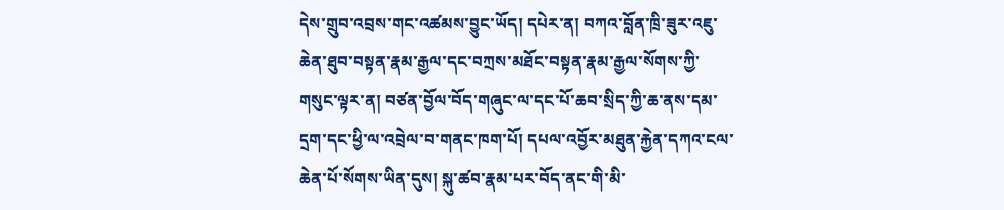དེས་གྲུབ་འབྲས་གང་འཚམས་བྱུང་ཡོད། དཔེར་ན། བཀའ་བློན་ཁྲི་ཟུར་འཇུ་ཆེན་ཐུབ་བསྟན་རྣམ་རྒྱལ་དང་བཀྲས་མཐོང་བསྟན་རྣམ་རྒྱལ་སོགས་ཀྱི་གསུང་ལྟར་ན། བཙན་བྱོལ་བོད་གཞུང་ལ་དང་པོ་ཆབ་སྲིད་ཀྱི་ཆ་ནས་དམ་དྲག་དང་ཕྱི་ལ་འབྲེལ་བ་གནང་ཁག་པོ། དཔལ་འབྱོར་མཐུན་རྐྱེན་དཀའ་ངལ་ཆེན་པོ་སོགས་ཡིན་དུས། སྐུ་ཚབ་རྣམ་པར་བོད་ནང་གི་མི་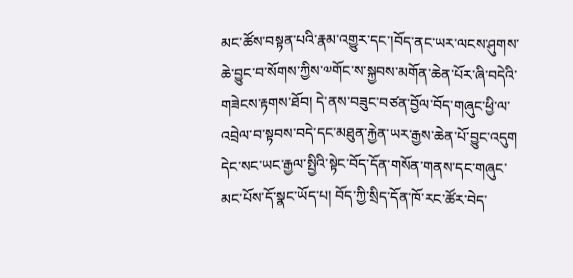མང་ཚོས་བསྟན་པའི་རྣམ་འགྱུར་དང་།བོད་ནང་ཡར་ལངས་ཤུགས་ཆེ་བྱུང་བ་སོགས་ཀྱིས་༧གོང་ས་སྐྱབས་མགོན་ཆེན་པོར་ཞི་བདེའི་གཟེངས་རྟགས་ཐོབ། དེ་ནས་བཟུང་བཙན་བྱོལ་བོད་གཞུང་ཕྱི་ལ་འབྲེལ་བ་སྟབས་བདེ་དང་མཐུན་རྐྱེན་ཡར་རྒྱས་ཆེན་པོ་བྱུང་འདུག
དེང་སང་ཡང་རྒྱལ་སྤྱིའི་སྟེང་བོད་དོན་གསོན་གནས་དང་གཞུང་མང་པོས་དོ་སྣང་ཡོད་པ། བོད་ཀྱི་སྲིད་དོན་ཁོ་རང་ཚོར་བེད་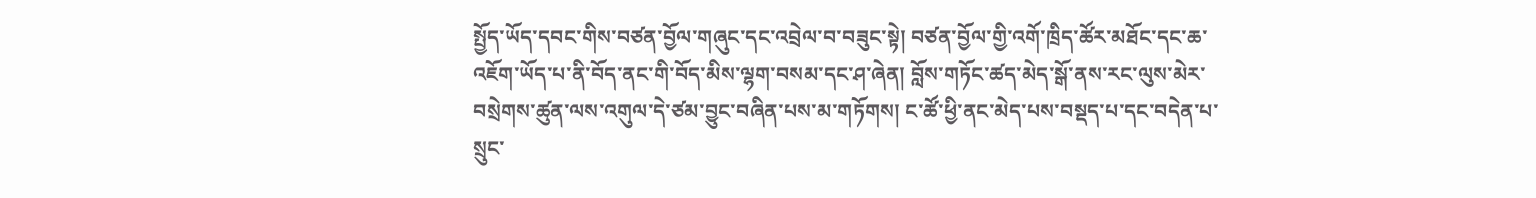སྤྱོད་ཡོད་དབང་གིས་བཙན་བྱོལ་གཞུང་དང་འབྲེལ་བ་བཟུང་སྟེ། བཙན་བྱོལ་གྱི་འགོ་ཁྲིད་ཚོར་མཐོང་དང་ཆ་འཇོག་ཡོད་པ་ནི་བོད་ནང་གི་བོད་མིས་ལྷག་བསམ་དང་ཤ་ཞེན། བློས་གཏོང་ཚད་མེད་སྒོ་ནས་རང་ལུས་མེར་བསྲེགས་ཚུན་ལས་འགུལ་དེ་ཙམ་བྱུང་བཞིན་པས་མ་གཏོགས། ང་ཚོ་ཕྱི་ནང་མེད་པས་བསྡད་པ་དང་བདེན་པ་སྲུང་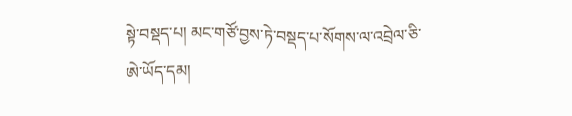སྟེ་བསྡད་པ། མང་གཙོ་བྱས་ཏེ་བསྡད་པ་སོགས་ལ་འབྲེལ་ཅི་ཨེ་ཡོད་དམ།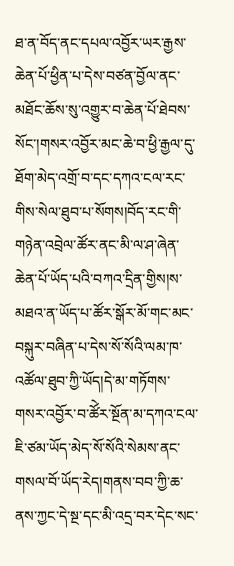ཐ་ན་བོད་ནང་དཔལ་འབྱོར་ཡར་རྒྱས་ཆེན་པོ་ཕྱིན་པ་དེས་བཙན་བྱོལ་ནང་མཐོང་ཆོས་སུ་འགྱུར་བ་ཆེན་པོ་ཐེབས་སོང་།གསར་འབྱོར་མང་ཆེ་བ་ཕྱི་རྒྱལ་དུ་ཐོག་མེད་འགྲོ་བ་དང་དཀའ་ངལ་རང་གིས་སེལ་ཐུབ་པ་སོགས།བོད་རང་གི་གཉེན་འབྲེལ་ཚོར་ནང་མི་ལ་ཤ་ཞེན་ཆེན་པོ་ཡོད་པའི་བཀའ་དྲིན་གྱིས།ས་མཐའ་ན་ཡོད་པ་ཚོར་སྒོར་མོ་གང་མང་བསྐུར་བཞིན་པ་དེས་སོ་སོའི་ལམ་ཁ་འཚོལ་ཐུབ་ཀྱི་ཡོད།དེ་མ་གཏོགས་གསར་འབྱོར་བ་ཚོེར་སྔོན་མ་དཀའ་ངལ་ཇི་ཙམ་ཡོད་མེད་སོ་སོའི་སེམས་ནང་གསལ་བོ་ཡོད་རེད།གནས་བབ་ཀྱི་ཆ་ནས་ཀྱང་དེ་སྔ་དང་མི་འདྲ་བར་དེང་སང་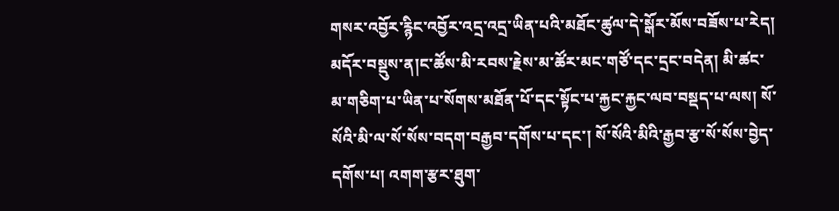གསར་འབྱོར་རྙིང་འབྱོར་འདྲ་འདྲ་ཡིན་པའི་མཐོང་ཚུལ་དེ་སྒོར་མོས་བཟོས་པ་རེད།
མདོར་བསྡུས་ན།ང་ཚོས་མི་རབས་རྗེས་མ་ཚོར་མང་གཙོ་དང་དྲང་བདེན། མི་ཚང་མ་གཅིག་པ་ཡིན་པ་སོགས་མཐོན་པོ་དང་སྟོང་པ་རྐྱང་རྐྱང་ལབ་བསྡད་པ་ལས། སོ་སོའི་མི་ལ་སོ་སོས་བདག་བརྒྱབ་དགོས་པ་དང་། སོ་སོའི་མིའི་རྒྱབ་རྩ་སོ་སོས་བྱེད་དགོས་པ། འགག་རྩར་ཐུག་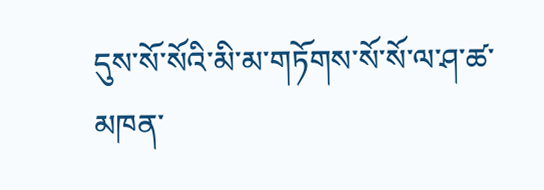དུས་སོ་སོའི་མི་མ་གཏོགས་སོ་སོ་ལ་ཤ་ཚ་མཁན་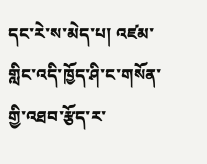དང་རེ་ས་མེད་པ། འཛམ་གླིང་འདི་ཁྱོད་ཤི་ང་གསོན་གྱི་འཐབ་རྩོད་ར་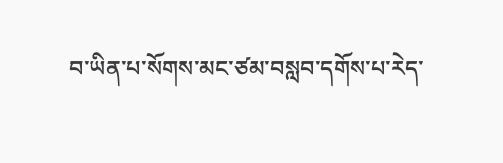བ་ཡིན་པ་སོགས་མང་ཙམ་བསླབ་དགོས་པ་རེད་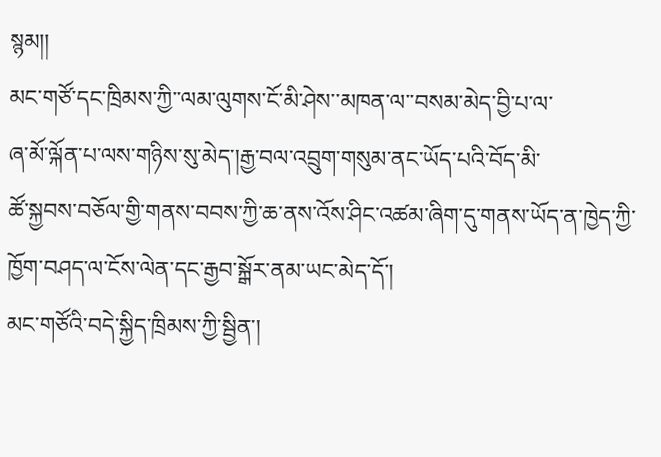སྙམ།།
མང་གཙོ་དང་ཁྲིམས་ཀྱི་་ལམ་ལུགས་ངོ་མི་ཤེས་་མཁན་ལ་་བསམ་མེད་བྱི་པ་ལ་
ཞ་མོ་ལྐོན་པ་ལས་གཉིས་སུ་མེད་།རྒྱ་བལ་འབྲུག་གསུམ་ནང་ཡོད་པའི་བོད་མི་
ཚོ་སྐྱབས་བཅོལ་གྱི་གནས་བབས་ཀྱི་ཆ་ནས་འོས་ཤིང་འཚམ་ཞིག་དུ་གནས་ཡོད་ན་ཁྱེད་ཀྱི་ཁྱོག་བཤད་ལ་ངོས་ལེན་དང་རྒྱབ་སྐྒོར་ནམ་ཡང་མེད་དོ་།
མང་གཙོའི་བདེ་སྐྱིད་ཁྲིམས་ཀྱི་སྦྱིན་།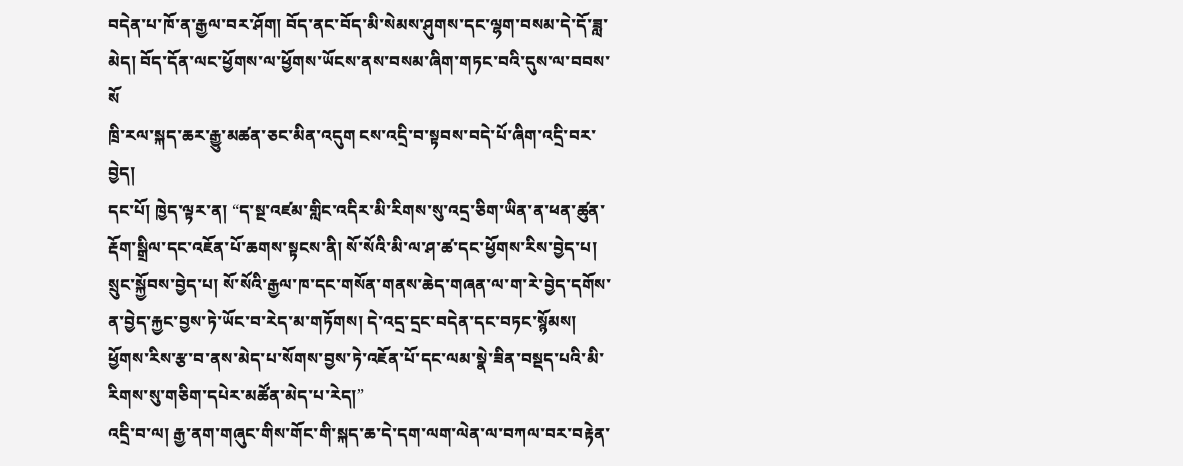བདེན་པ་ཁོ་ན་རྒྱལ་བར་ཤོག། བོད་ནང་བོད་མི་སེམས་ཤུགས་དང་ལྷག་བསམ་དེ་དོ་ཟླ་མེད། བོད་དོན་ལང་ཕྱོགས་ལ་ཕྱོགས་ཡོངས་ནས་བསམ་ཞིག་གཏང་བའི་དུས་ལ་བབས་སོ
ཁྲི་རལ་སྐད་ཆར་རྒྱུ་མཚན་ཅང་མིན་འདུག ངས་འདྲི་བ་སྟབས་བདེ་པོ་ཞིག་འདྲི་བར་བྱེད།
དང་པོ། ཁྱེད་ལྟར་ན། “ད་སྔ་འཛམ་གླིང་འདིར་མི་རིགས་སུ་འདྲ་ཅིག་ཡིན་ན་ཕན་ཚུན་རྡོག་སྒྲིལ་དང་འཇོན་པོ་ཆགས་སྟངས་ནི། སོ་སོའི་མི་ལ་ཤ་ཚ་དང་ཕྱོགས་རིས་བྱེད་པ། སྲུང་སྐྱོབས་བྱེད་པ། སོ་སོའི་རྒྱལ་ཁ་དང་གསོན་གནས་ཆེད་གཞན་ལ་ག་རེ་བྱེད་དགོས་ན་བྱེད་རྐྱང་བྱས་ཏེ་ཡོང་བ་རེད་མ་གཏོགས། དེ་འདྲ་དྲང་བདེན་དང་བཏང་སྙོམས། ཕྱོགས་རིས་རྩ་བ་ནས་མེད་པ་སོགས་བྱས་ཏེ་འཇོན་པོ་དང་ལམ་སྣེ་ཟིན་བསྡད་པའི་མི་རིགས་སུ་གཅིག་དཔེར་མཚོན་མེད་པ་རེད།”
འདྲི་བ་ལ། རྒྱ་ནག་གཞུང་གིས་གོང་གི་སྐད་ཆ་དེ་དག་ལག་ལེན་ལ་བཀལ་བར་བརྟེན་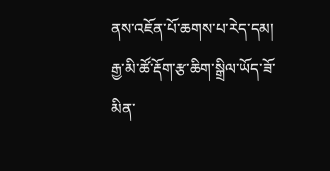ནས་འཇོན་པོ་ཆགས་པ་རེད་དམ། རྒྱ་མི་ཚོ་རྡོག་རྩ་ཆིག་སྒྲིལ་ཡོད་ཟོ་མིན་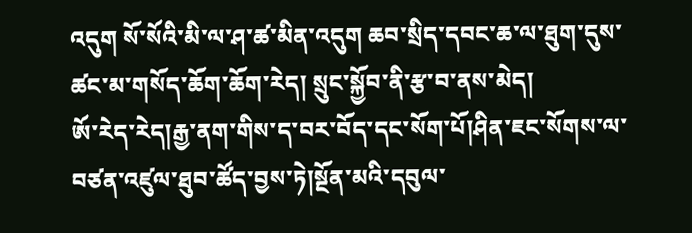འདུག སོ་སོའི་མི་ལ་ཤ་ཚ་མིན་འདུག ཆབ་སྲིད་དབང་ཆ་ལ་ཐུག་དུས་ཚང་མ་གསོད་ཆོག་ཆོག་རེད། སྲུང་སྐྱོབ་ནི་རྩ་བ་ནས་མེད།
ཨོ་རེད་རེད།རྒྱ་ནག་གིས་ད་བར་བོད་དང་སོག་པོ།ཤིན་ཇང་སོགས་ལ་བཙན་འཛུལ་ཐུབ་ཚོད་བྱས་ཏེ།སྔོན་མའི་དབུལ་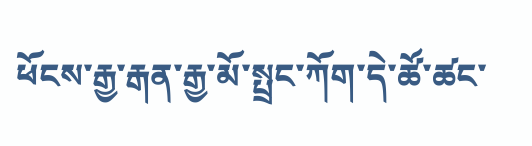ཕོངས་རྒྱ་རྒན་རྒྱ་མོ་སྤྲང་ཀོག་དེ་ཚོ་ཚང་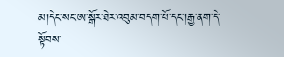མ།དེང་སང་ཨ་སྒོར་ཐེར་འབུམ་བདག་པོ་དང་།རྒྱ་ནག་དེ་སྟོབས་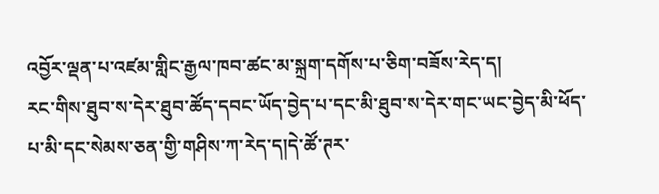འབྱོར་ལྡན་པ་འཛམ་གླིང་རྒྱལ་ཁབ་ཚང་མ་སྐྲག་དགོས་པ་ཅིག་བཟོས་རེད་ད།
རང་གིས་ཐུབ་ས་དེར་ཐུབ་ཚོད་དབང་ཡོད་བྱེད་པ་དང་མི་ཐུབ་ས་དེར་གང་ཡང་བྱེད་མི་ཕོད་པ་མི་དང་སེམས་ཅན་གྱི་གཤིས་ཀ་རེད་ད།དེ་ཚོ་ཊར་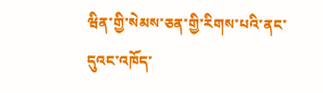ཝིན་གྱི་སེམས་ཅན་གྱི་རིགས་པའི་ནང་དུའང་འཁོད་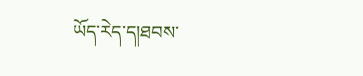ཡོད་རེད་ད།ཐབས་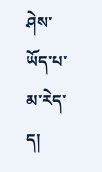ཤེས་ཡོད་པ་མ་རེད་ད།